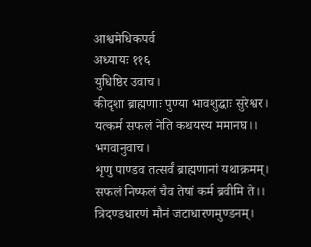आश्वमेधिकपर्व
अध्यायः ११६
युधिष्ठिर उवाच।
कीदृशा ब्राह्मणाः पुण्या भावशुद्धाः सुरेश्वर।
यत्कर्म सफलं नेति कथयस्य ममानघ।।
भगवानुवाच।
शृणु पाण्डव तत्सर्वं ब्राह्मणानां यथाक्रमम्।
सफलं निष्फलं चैव तेषां कर्म ब्रवीमि ते।।
त्रिदण्डधारणं मौनं जटाधारणमुण्डनम्।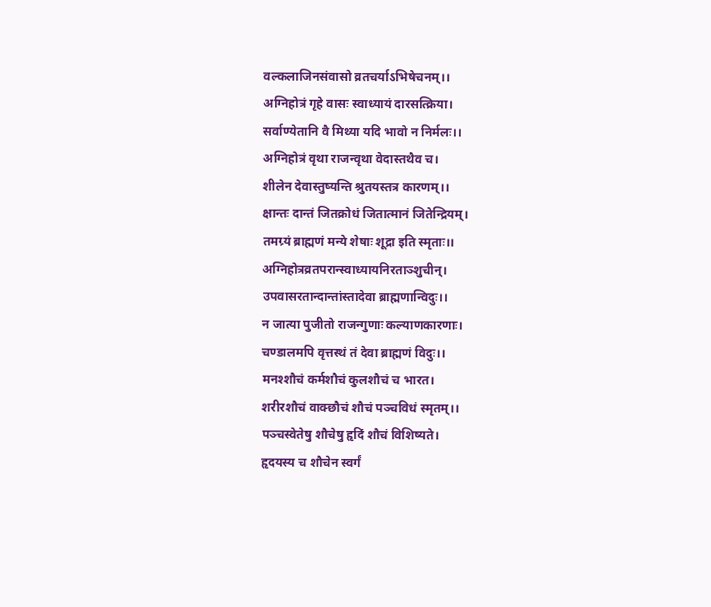वल्कलाजिनसंवासो व्रतचर्याऽभिषेचनम्।।
अग्निहोत्रं गृहे वासः स्वाध्यायं दारसत्क्रिया।
सर्वाण्येतानि वै मिथ्या यदि भावो न निर्मलः।।
अग्निहोत्रं वृथा राजन्वृथा वेदास्तथैव च।
शीलेन देवास्तुष्यन्ति श्रुतयस्तत्र कारणम्।।
क्षान्तः दान्तं जितक्रोधं जितात्मानं जितेन्द्रियम्।
तमग्र्यं ब्राह्मणं मन्ये शेषाः शूद्रा इति स्मृताः।।
अग्निहोत्रव्रतपरान्स्वाध्यायनिरताञ्शुचीन्।
उपवासरतान्दान्तांस्तादेवा ब्राह्मणान्विदुः।।
न जात्या पुजीतो राजन्गुणाः कल्याणकारणाः।
चण्डालमपि वृत्तस्थं तं देवा ब्राह्मणं विदुः।।
मनश्शौचं कर्मशौचं कुलशौचं च भारत।
शरीरशौचं वाक्छौचं शौचं पञ्चविधं स्मृतम्।।
पञ्चस्वेतेषु शौचेषु हृदिं शौचं विशिष्यते।
हृदयस्य च शौचेन स्वर्गं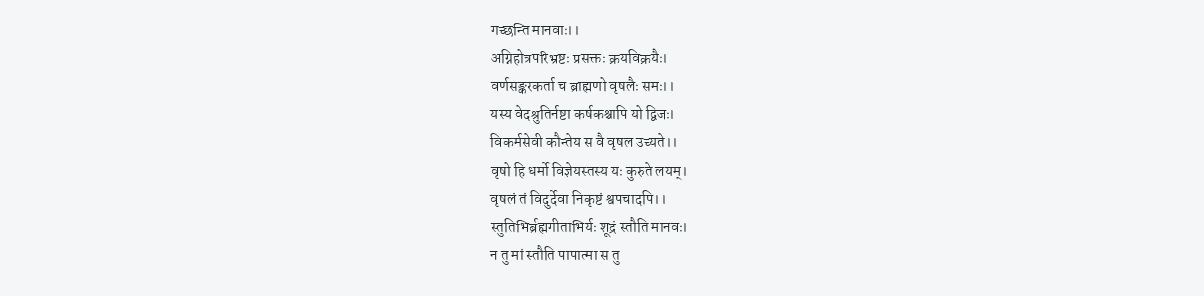गच्छन्ति मानवाः।।
अग्निहोत्रपरिभ्रष्टः प्रसक्तः क्रयविक्रयैः।
वर्णसङ्करकर्ता च ब्राह्मणो वृषलैः समः।।
यस्य वेदश्रुतिर्नष्टा कर्षकश्चापि यो द्विजः।
विकर्मसेवी कौन्तेय स वै वृषल उच्यते।।
वृषो हि धर्मो विज्ञेयस्तस्य यः कुरुते लयम्।
वृषलं तं विदुर्देवा निकृष्टं श्वपचादपि।।
स्तुतिभिर्ब्रह्मगीताभिर्यः शूद्रं स्तौति मानवः।
न तु मां स्तौति पापात्मा स तु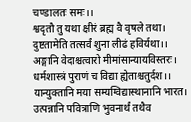चण्डालतः समः।।
श्वदृतौ तु यथा क्षीरं ब्रह्म वै वृषले तथा।
दुष्टतामेति तत्सर्वं शुना लीढं हविर्यथा।।
अङ्गानि वेदाश्चत्वारो मीमांसान्यायविस्तरः।
धर्मशास्त्रं पुराणं च विद्या ह्येताश्चतुर्दश।।
यान्युक्तानि मया सम्यग्विद्यास्थानानि भारत।
उत्पन्नानि पवित्राणि भुवनार्थं तथैव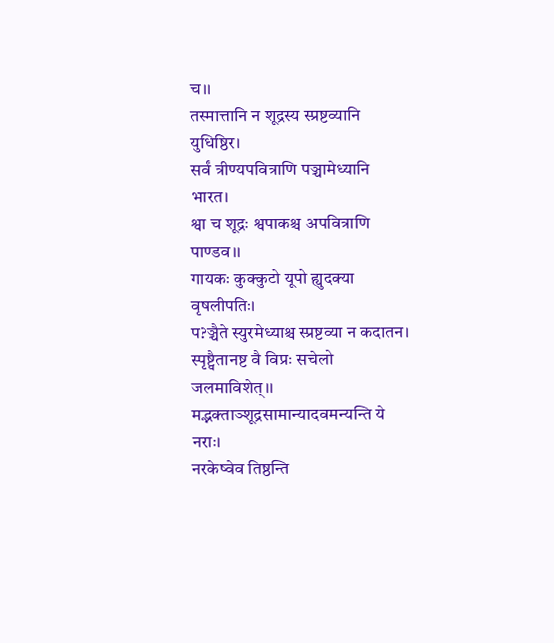च।।
तस्मात्तानि न शूद्रस्य स्प्रष्टव्यानि युधिष्ठिर।
सर्वं त्रीण्यपवित्राणि पञ्चामेध्यानि भारत।
श्वा च शूद्रः श्वपाकश्च अपवित्राणि पाण्डव।।
गायकः कुक्कुटो यूपो ह्युदक्या वृषलीपतिः।
प?ञ्चैते स्युरमेध्याश्च स्प्रष्टव्या न कदातन।
स्पृष्ट्वैतानष्ट वै विप्रः सचेलो जलमाविशेत्।।
मद्भक्ताञ्शूद्रसामान्यादवमन्यन्ति ये नराः।
नरकेष्वेव तिष्ठन्ति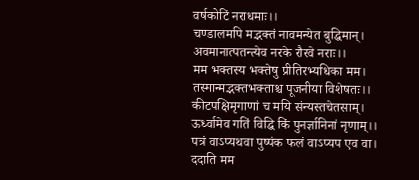वर्षकोटिं नराधमाः।।
चण्डालमपि मद्भक्तं नावमन्येत बुद्धिमान्।
अवमानात्पतन्त्येव नरके रौरवे नराः।।
मम भक्तस्य भक्तेषु प्रीतिरभ्यधिका मम।
तस्मान्मद्भक्तभक्ताश्च पूजनीया विशेषतः।।
कीटपक्षिमृगाणां च मयि संन्यस्तचेतसाम्।
ऊर्ध्वामेव गतिं विद्धि किं पुनर्ज्ञानिनां नृणाम्।।
पत्रं वाऽप्यथवा पुष्पंक फलं वाऽप्यप एव वा।
ददाति मम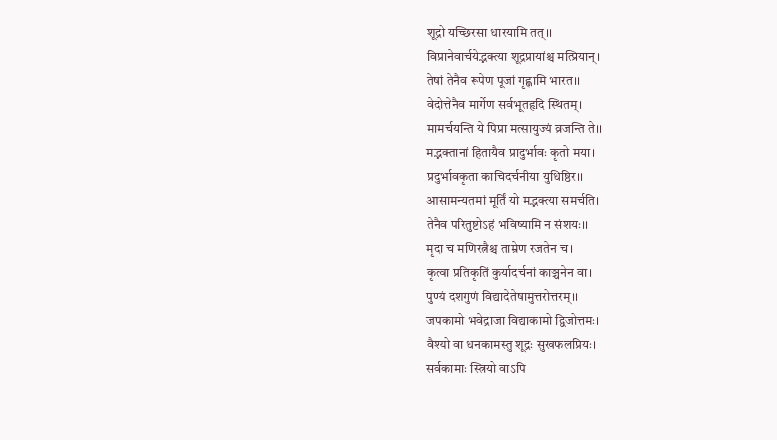शूद्रो यच्छिरसा धारयामि तत्।।
विप्रानेवार्चयेद्भक्त्या शूद्रप्रायांश्च मत्प्रियान्।
तेषां तेनैव रूपेण पूजां गृह्णामि भारत।।
वेदोत्तेनैव मार्गेण सर्वभूतहृदि स्थितम्।
मामर्चयन्ति ये पिप्रा मत्सायुज्यं व्रजन्ति ते।।
मद्भक्तानां हितायैव प्रादुर्भावः कृतो मया।
प्रदुर्भावकृता काचिदर्चनीया युधिष्ठिर।।
आसामन्यतमां मूर्तिं यो मद्भक्त्या समर्चति।
तेनैव परितुष्टोऽहं भविष्यामि न संशयः।।
मृदा च मणिरत्नैश्च ताम्रेण रजतेन च।
कृत्वा प्रतिकृतिं कुर्यादर्चनां काञ्चनेन वा।
पुण्यं दशगुणं विद्यादेतेषामुत्तरोत्तरम्।।
जपकामो भवेद्राजा विद्याकामो द्विजोत्तमः।
वैश्यो वा धनकामस्तु शूद्रः सुखफलप्रियः।
सर्वकामाः स्त्रियो वाऽपि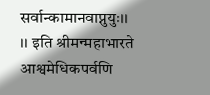सर्वान्कामानवाप्नुयुः।।
।। इति श्रीमन्महाभारते आश्वमेधिकपर्वणि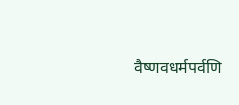वैष्णवधर्मपर्वणि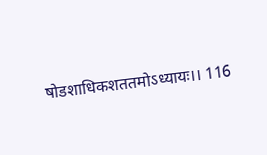षोडशाधिकशततमोऽध्यायः।। 116